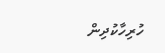ހުރިހާކުދިން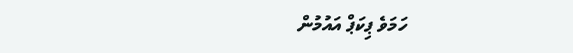ހަމަވެ ޕިކަޕް އައުމުން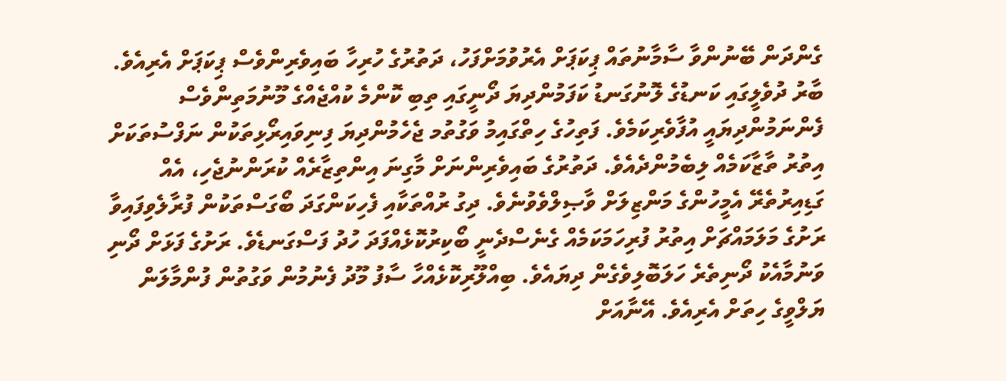ގެންދަން ބޭނުންވާ ސާމާނުތައް ޕިކަޕަށް އެރުވުމަށްފަހު، ދަތުރުގެ ހުރިހާ ބައިވެރިންވެސް ޕިކަޕަށް އެރިއެވެ.
ބާރު ދުވެލީގައި ކަނޑުގެ ލޮނުގަނޑު ކަފަމުންދިޔަ ދޯނީގައި ތިބި ކޮންމެ ކުއްޖެއްގެ މޫނުމަތިންވެސް ފެންނަމުންދިޔައީ އުފާވެރިކަމެވެ. ފަތިހުގެ ހިތްގައިމު ވަގުތުމ ޖެހެމުންދިޔަ ފިނިވައިރޯޅިތަކުން ނަފްސުތަކަށް އިތުރު ތާޒާކަމެއް ލިބެމުންދެއެވެ. ދަތުރުގެ ބައިވެރިންނަށް މާގިނަ އިންތިޒާރެއް ކުރަންނުޖެހި، އެއް ގަޑިއިރުތެރޭ އެމީހުންގެ މަންޒިލަށް ވާޞިލްވެވުނެވެ. ދިގު ރުއްތަކާއި ފެހިކަންގަދަ ބޯގަސްތަކުން ފުރާލެވިފައިވާ ރަށުގެ މަލަމައްޗަށް އިތުރު ފުރިހަމަކަމެއް ގެނެސްދެނީ ބޯކިރުކޮޅެއްފަދަ ހުދު ފަސްގަނޑެވެ. ރަށުގެ ފަޅަށް ދޯނި ވަނުމާއެކު ދޯނިތެރެ ހަލަބޮލިވެގެން ދިޔައެވެ. ބިއްލޫރިކޮޅެއްހާ ސާފު މޫދު ފެނުމުން ވަގުތުން ފުންމާލަން ޔަލްވީގެ ހިތަށް އެރިއެވެ. އޭނާއަށް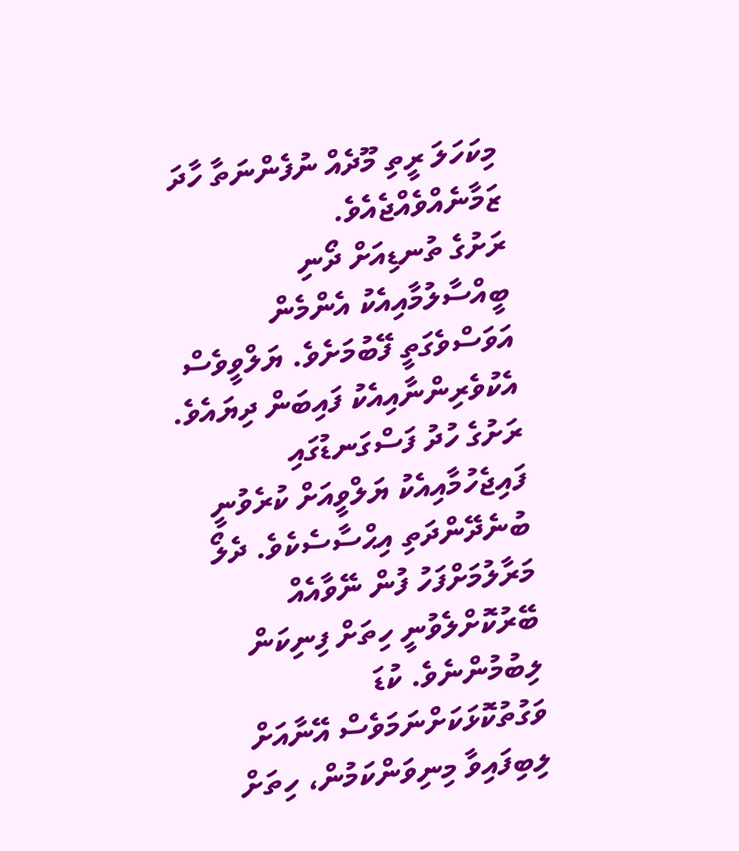މިކަހަލަ ރީތި މޫދެއް ނުފެންނަތާ ހާދަ ޒަމާނެއްވެއްޖެއެވެ.
ރަށުގެ ތުނޑިއަށް ދޯނި ބީއްސާލުމާއިއެކު އެންމެން އަވަސްވެގަތީ ފޭބުމަށެވެ. ޔަލްވީވެސް އެކުވެރިންނާއިއެކު ފައިބަން ދިޔައެވެ. ރަށުގެ ހުދު ފަސްގަނޑުގައި ފައިޖެހުމާއިއެކު ޔަލްވީއަށް ކުރެވުނީ ބުނެދޭންދަތި އިޙްސާސެކެވެ. ދެލޯ މަރާލުމަށްފަހު ފުން ނޭވާއެއް ބޭރުކޮށްލެވުނީ ހިތަށް ފިނިކަން ލިބުމުންނެވެ. ކުޑަ ވަގުތުކޮޅަކަށްނަމަވެސް އޭނާއަށް ލިބިފައިވާ މިނިވަންކަމުން، ހިތަށް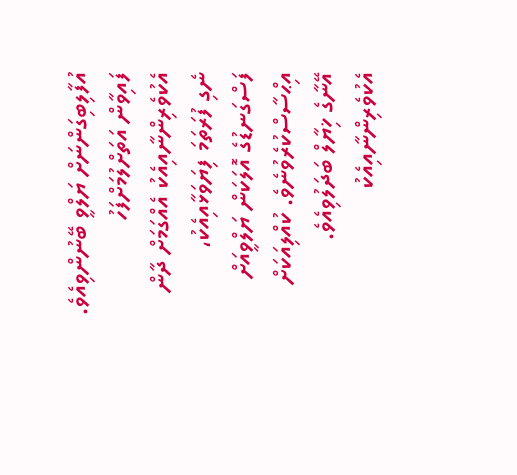އުފާލިބިގަންނަށް ޔަލްވީ ބޭނުންވިއެވެ. ފައިވާން އަތަށްލުމަށްފަހު އެކުވެރިންނާއިއެކު އެއްގަމަށް ދާން ނެގި ފުރަތަމަ ފިޔަވަޅާއިއެކު، ފަސްގަނޑުގެ އޮލަކަން ޔަލްވީއަށް އިޙްސާސްކުރެވުނެވެ. ކުއްލިއަކަށް އޭނާގެ ޚިޔާލް ބަދަލުވިއެވެ. އެކުވެރިންނާއިއެކު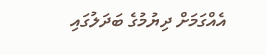އެއްގަމަށް ދިޔުމުގެ ބަދަލުގައި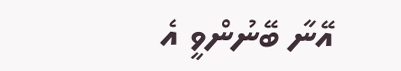އޭނާ ބޭނުންވީ އެ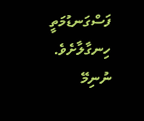ފަސްގަނޑުމަތީ ހިނގާލާށެވެ.
ނުނިމޭ